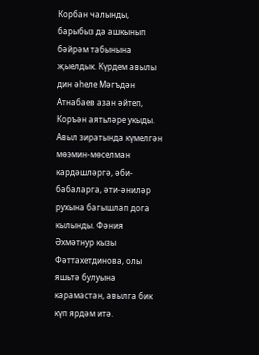Корбан чалынды, барыбыз да ашкынып бәйрәм табынына җыелдык. Күрдем авылы дин әһеле Мәгъдән Атнабаев азан әйтеп, Коръән аятьләре укыды. Авыл зиратында күмелгән мөэмин-мөселман кардәшләргә, әби-бабаларга, әти-әниләр рухына багышлап дога кылынды. Фәния Әхмәтнур кызы Фәттахетдинова, олы яшьтә булуына карамастан, авылга бик күп ярдәм итә.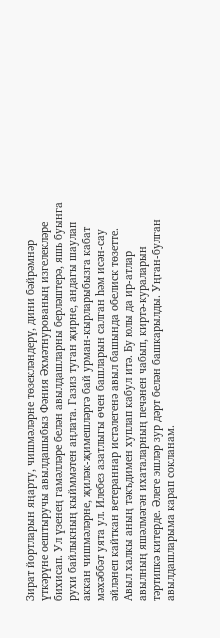Зират йортларын яңарту, чишмәләрне төзекләндерү, дини бәйрәмнәр үткәрүне оештыручы авылдашыбыз Фәния Әхмәтнурованың изгелекләре бихисап. Ул үзенең гамәлләре белән авылдашларны берләштерә, яшь буынга рухи байлыкның кыйммәтен аңлата. Газиз туган җирне, андагы шаулап аккан чишмәләрне, җиләк-җимешләргә бай урман-кырларыбызга кабат мәхәббәт уята ул. Илебез азатлыгы өчен башларын салган һәм исән-сау әйләнеп кайткан ветераннар истәлегенә авыл башында обелиск төзетте. Авыл халкы аның тәкъдимен хуплап кабул итә. Бу юлы да ир-атлар авылның яшәлмәгән ихаталарның печәнен чабып, киртә-кураларын тәртипкә китерде. Әлеге эшләр зур дәрт белән башкарылды. Уңган-булган авылдашларыма карап сокланам.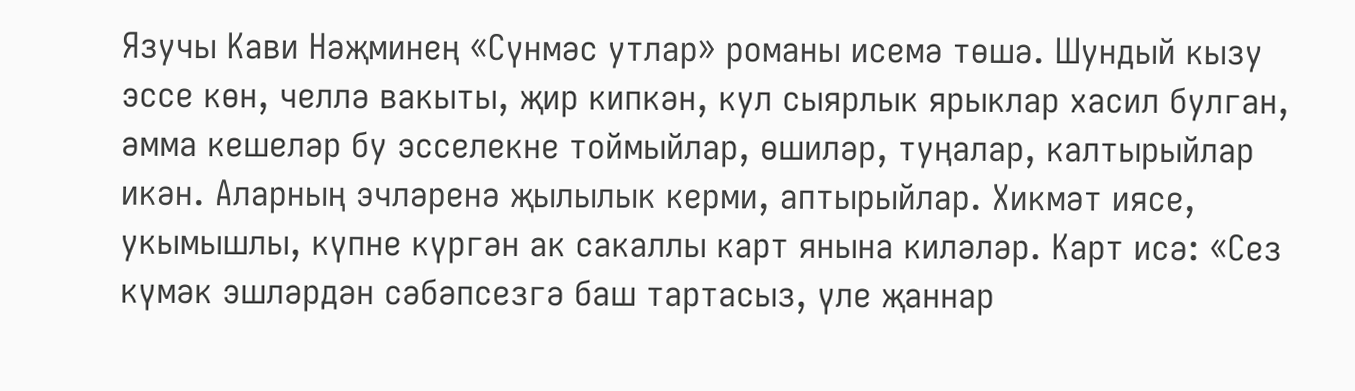Язучы Кави Нәҗминең «Сүнмәс утлар» романы исемә төшә. Шундый кызу эссе көн, челлә вакыты, җир кипкән, кул сыярлык ярыклар хасил булган, әмма кешеләр бу эсселекне тоймыйлар, өшиләр, туңалар, калтырыйлар икән. Аларның эчләренә җылылык керми, аптырыйлар. Хикмәт иясе, укымышлы, күпне күргән ак сакаллы карт янына киләләр. Карт исә: «Сез күмәк эшләрдән сәбәпсезгә баш тартасыз, үле җаннар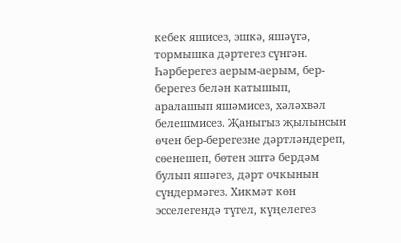кебек яшисез, эшкә, яшәүгә, тормышка дәртегез сүнгән. Һәрберегез аерым-аерым, бер-берегез белән катышып, аралашып яшәмисез, хәләхвәл белешмисез. Җаныгыз җылынсын өчен бер-берегезне дәртләндереп, сөенешеп, бөтен эштә бердәм булып яшәгез, дәрт очкынын сүндермәгез. Хикмәт көн эсселегендә түгел, күңелегез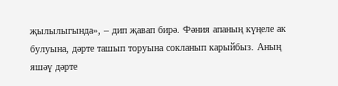җылылыгында», – дип җавап бирә. Фәния апаның күңеле ак булуына, дәрте ташып торуына сокланып карыйбыз. Аның яшәү дәрте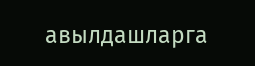авылдашларга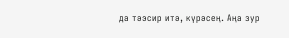да тәэсир итә, күрәсең. Аңа зур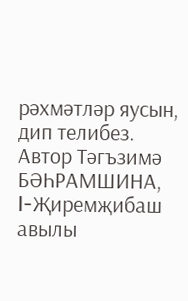рәхмәтләр яусын, дип телибез.
Автор Тәгъзимә БӘҺРАМШИНА,
I-Җиремҗибаш авылы